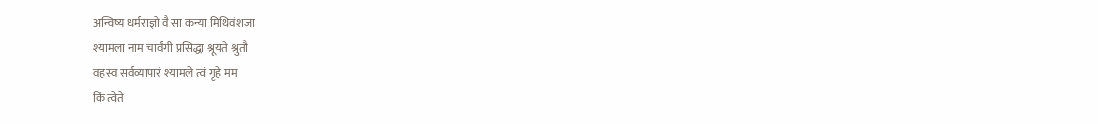अन्विष्य धर्मराज्ञो वै सा कन्या मिथिवंशजा
श्यामला नाम चार्वंगी प्रसिद्धा श्रूयते श्रुतौ
वहस्व सर्वव्यापारं श्यामले त्वं गृहे मम
किं त्वेते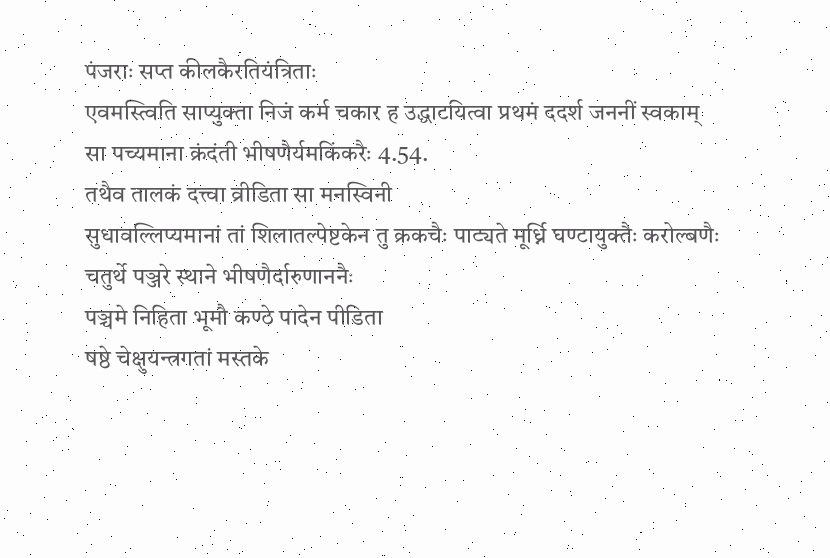पंजराः सप्त कीलकैरतियंत्रिताः
एवमस्त्विति साप्युक्ता निजं कर्म चकार ह उद्धाटयित्वा प्रथमं ददर्श जननीं स्वकाम्
सा पच्यमाना क्रंदंती भीषणैर्यमकिंकरैः 4.54.
तथैव तालकं दत्त्वा व्रीडिता सा मनस्विनी
सुधावल्लिप्यमानां तां शिलातल्पेष्टकेन तु क्रकचैः पाट्यते मूर्ध्नि घण्टायुक्तैः करोल्बणैः
चतुर्थे पञ्जरे स्थाने भीषणैर्दारुणाननैः
पञ्चमे निहिता भूमौ कण्ठे पादेन पीडिता
षष्ठे चेक्षुयन्त्रगतां मस्तके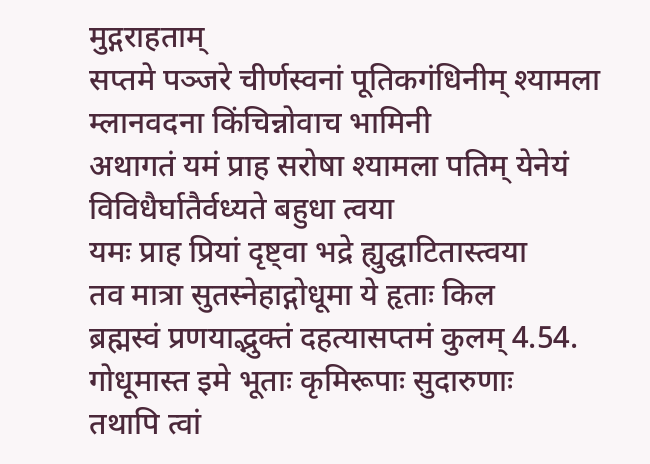मुद्गराहताम्
सप्तमे पञ्जरे चीर्णस्वनां पूतिकगंधिनीम् श्यामला म्लानवदना किंचिन्नोवाच भामिनी
अथागतं यमं प्राह सरोषा श्यामला पतिम् येनेयं विविधैर्घातैर्वध्यते बहुधा त्वया
यमः प्राह प्रियां दृष्ट्वा भद्रे ह्युद्घाटितास्त्वया
तव मात्रा सुतस्नेहाद्गोधूमा ये हृताः किल
ब्रह्मस्वं प्रणयाद्भुक्तं दहत्यासप्तमं कुलम् 4.54.
गोधूमास्त इमे भूताः कृमिरूपाः सुदारुणाः
तथापि त्वां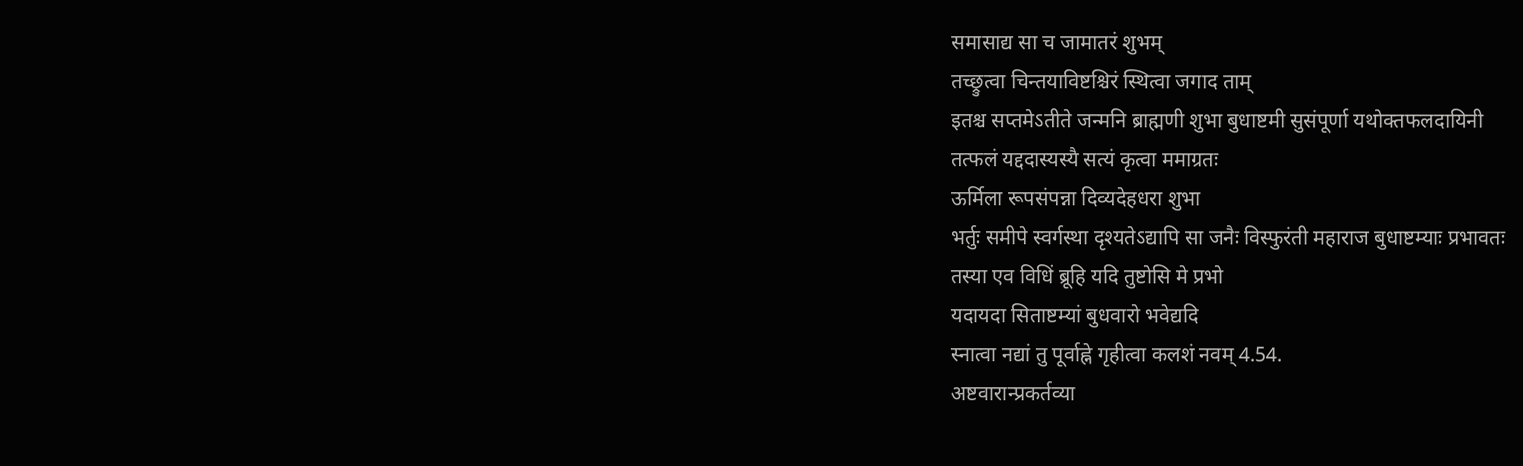समासाद्य सा च जामातरं शुभम्
तच्छ्रुत्वा चिन्तयाविष्टश्चिरं स्थित्वा जगाद ताम्
इतश्च सप्तमेऽतीते जन्मनि ब्राह्मणी शुभा बुधाष्टमी सुसंपूर्णा यथोक्तफलदायिनी
तत्फलं यद्ददास्यस्यै सत्यं कृत्वा ममाग्रतः
ऊर्मिला रूपसंपन्ना दिव्यदेहधरा शुभा
भर्तुः समीपे स्वर्गस्था दृश्यतेऽद्यापि सा जनैः विस्फुरंती महाराज बुधाष्टम्याः प्रभावतः
तस्या एव विधिं ब्रूहि यदि तुष्टोसि मे प्रभो
यदायदा सिताष्टम्यां बुधवारो भवेद्यदि
स्नात्वा नद्यां तु पूर्वाह्ने गृहीत्वा कलशं नवम् 4.54.
अष्टवारान्प्रकर्तव्या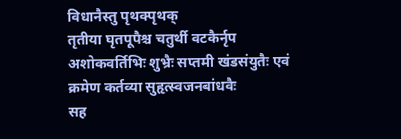विधानैस्तु पृथक्पृथक्
तृतीया घृतपूपैश्च चतुर्थी वटकैर्नृप
अशोकवर्तिभिः शुभ्रैः सप्तमी खंडसंयुतैः एवं क्रमेण कर्तव्या सुहृत्स्वजनबांधवैः
सह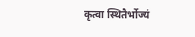कृत्वा स्थितैर्भोज्यं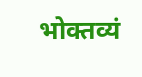भोक्तव्यं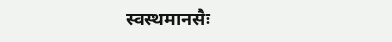स्वस्थमानसैः